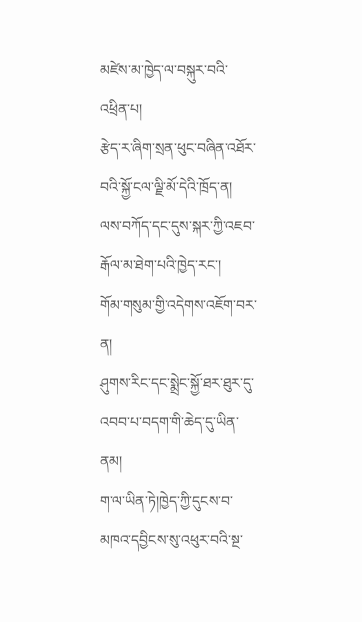མཛེས་མ་ཁྱེད་ལ་བསྐུར་བའི་འཕྲིན་པ།
རྩེད་ར་ཞིག་སྲན་ཕུང་བཞིན་འཐོར་བའི་སྐྱོ་ངལ་ལྗི་མོ་དེའི་ཁྲོད་ན།
ལས་བཀོད་དང་དུས་སྐར་ཀྱི་འཇབ་རྒོལ་མ་ཐེག་པའི་ཁྱེད་རང་།
གོམ་གསུམ་གྱི་འདེགས་འཇོག་བར་ན།
ཤུགས་རིང་དང་སྨྲེང་སྐྱོ་ཐར་ཐུར་དུ་འབབ་པ་བདག་གི་ཆེད་དུ་ཡིན་ནམ།
ག་ལ་ཡིན་ཏེ།ཁྱེད་ཀྱི་དུངས་བ་མཁའ་དབྱིངས་སུ་འཕུར་བའི་སྔ་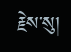རྗེས་སུ།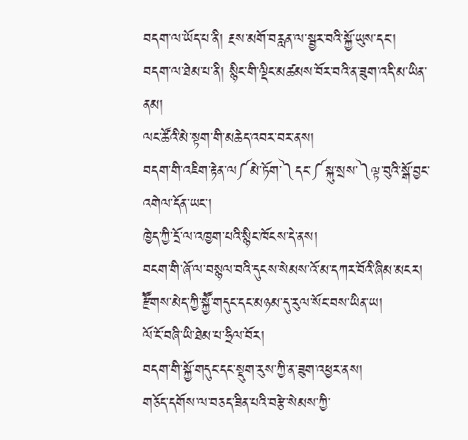བདག་ལ་ཡོད་པ་ནི། རྔས་མགོ་བརླན་ལ་སྦྱར་བའི་སྐྱོ་ཡུས་དང་།
བདག་ལ་ཐེམ་པ་ནི། སྙིང་གི་ལྡིང་མཚམས་བོར་བའི་ན་ཟུག་འདི་མ་ཡིན་ནམ།
ལང་ཚོའི་མེ་སྟག་གི་མཆེད་འབར་བར་ནས།
བདག་གི་འཇིག་རྟེན་ལ༼མེ་ཏོག་༽དང་༼སྐུ་སྲས་༽ལྟ་བུའི་སྒོ་བྱང་འགེལ་དོན་ཡང་།
ཁྱེད་ཀྱི་དྲོ་ལ་འཁྱག་པའི་སྙིང་ཁོངས་དེ་ནས།
བངག་གི་ཞོ་ལ་བསྙལ་བའི་དུངས་སེམས་འོ་མ་དཀར་བོའི་ཞིམ་མངར།
རྫཽགས་མེད་ཀྱི་སྐྱཽ་གདུང་དང་མཉམ་དུ་རུལ་སོང་བས་ཡིན་ཡ།
ལོ་ངོ་བཞི་ཡི་ཐེམ་པ་ཧྲིལ་བོར།
བདག་གི་སྐྱོ་གདུང་དང་སྡུག་རུས་ཀྱི་ན་ཟུག་འཕྱར་ནས།
གཅོད་དགོས་ལ་བཅད་ཟིན་པའི་བརྩེ་སེམས་ཀྱི་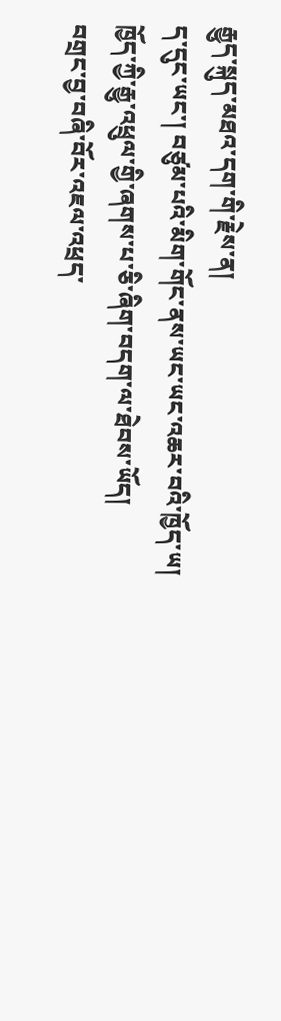རྒྱུད་སྐུད་མཐའ་དག་གི་རྗེས་ན།
ད་དུང་ཡང་། བཙུམ་པའི་མིག་གོང་ནས་ཡང་ཡང་འཆར་བའི་ཁྱོད་ཡ།
ཁྱོད་ཀྱི་རྒྱུ་འཕྲུལ་གྱི་ཞགས་པ་ཅི་ཞིག་བདག་ལ་ཐེབས་ཡོད།
བགྲང་བྱ་བཞི་བོར་འཇལ་འཕྲད་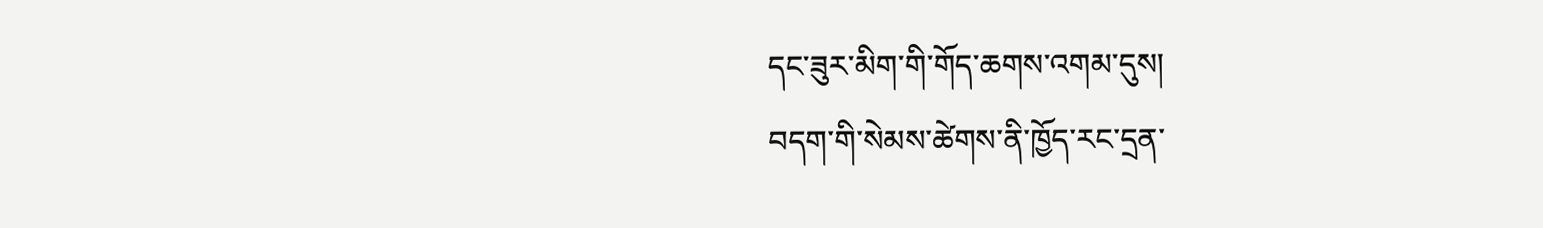དང་ཟུར་མིག་གི་གོད་ཆགས་འགམ་དུས།
བདག་གི་སེམས་ཚེགས་ནི་ཁྱོད་རང་དྲན་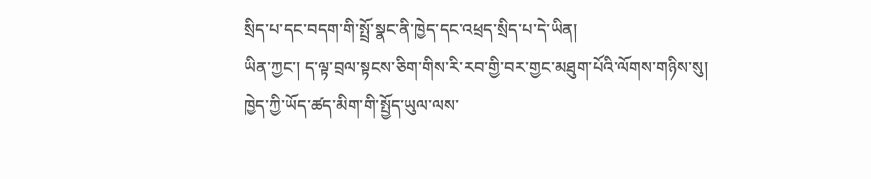སྲིད་པ་དང་བདག་གི་སྤྲོ་སྣང་ནི་ཁྱེད་དང་འཕྲད་སྲིད་པ་དེ་ཡིན།
ཡིན་ཀྱང་། ད་ལྟ་བྲལ་སྟངས་ཅིག་གིས་རི་རབ་གྱི་བར་གྱང་མཐུག་པོའི་ལོགས་གཉིས་སུ།
ཁྱེད་ཀྱི་ཡོད་ཚད་མིག་གི་སྤྱོད་ཡུལ་ལས་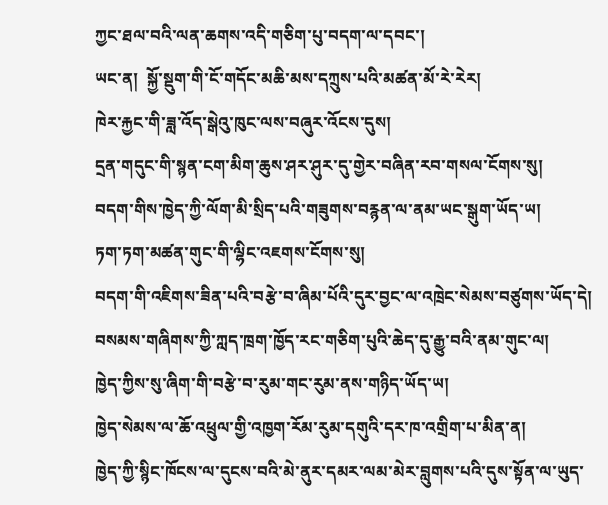ཀྱང་ཐལ་བའི་ལན་ཆགས་འདི་གཅིག་པུ་བདག་ལ་དབང་།
ཡང་ན།  སྐྱོ་སྡུག་གི་ངོ་གདོང་མཆི་མས་དཀྲུས་པའི་མཚན་མོ་རེ་རེར།
ཁེར་རྐྱང་གི་ཟླ་འོད་སྒེའུ་ཁུང་ལས་བཞུར་འོངས་དུས།
དྲན་གདུང་གི་སྙན་ངག་མིག་ཆུས་ཤར་ཤུར་དུ་གྱེར་བཞིན་རབ་གསལ་ངོགས་སུ།
བདག་གིས་ཁྱེད་ཀྱི་ལོག་མི་སྲིད་པའི་གཟུགས་བརྙན་ལ་ནམ་ཡང་སྒུག་ཡོད་ཡ།
ཏག་ཏག་མཚན་གུང་གི་ལྷིང་འཇགས་ངོགས་སུ།
བདག་གི་འཇིགས་ཟིན་པའི་བརྩེ་བ་ཞིམ་པོའི་དུར་བྱང་ལ་འཁྲེང་སེམས་བཙུགས་ཡོད་དེ།
བསམས་གཞིགས་ཀྱི་ཀླད་ཁྲག་ཁྱོད་རང་གཅིག་པུའི་ཆེད་དུ་རྒྱུ་བའི་ནམ་གུང་ལ།
ཁྱེད་ཀྱིས་སུ་ཞིག་གི་བརྩེ་བ་རུམ་གང་རུམ་ནས་གཉིད་ཡོད་ཡ།
ཁྱེད་སེམས་ལ་ཆོ་འཕྲུལ་གྱི་འཁྱག་རོམ་རུམ་དགུའི་དར་ཁ་འགྲིག་པ་མིན་ན།
ཁྱེད་ཀྱི་སྙིང་ཁོངས་ལ་དུངས་བའི་མེ་ནུར་དམར་ལམ་མེར་བླུགས་པའི་དུས་སྟོན་ལ་ཡུད་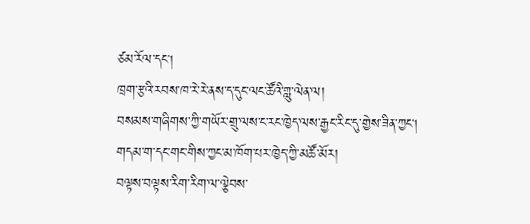ཙམ་རོལ་དང།
ཁྲག་རྩའི་རབས་ཁ་རེ་རེ་ནས་ད་དུང་ལང་ཚོའི་གླུ་ལེན་ལ།
བསམས་གཞིགས་ཀྱི་གཡོར་གྲུ་ལས་ང་རང་ཁྱེད་ལས་རྒྱང་རིང་དུ་གྱེས་ཟིན་ཀྱང།
གདམ་ག་དང་གང་གིས་ཀྱང་མ་ཁོག་པར་ཁྱེད་ཀྱི་མཚོ་མོར།
བལྟས་བལྟས་རིག་རིག་ལ་ལྕེབས་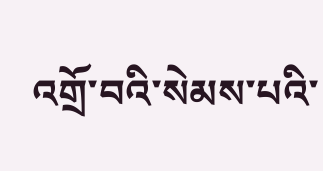འགྲོ་བའི་སེམས་པའི་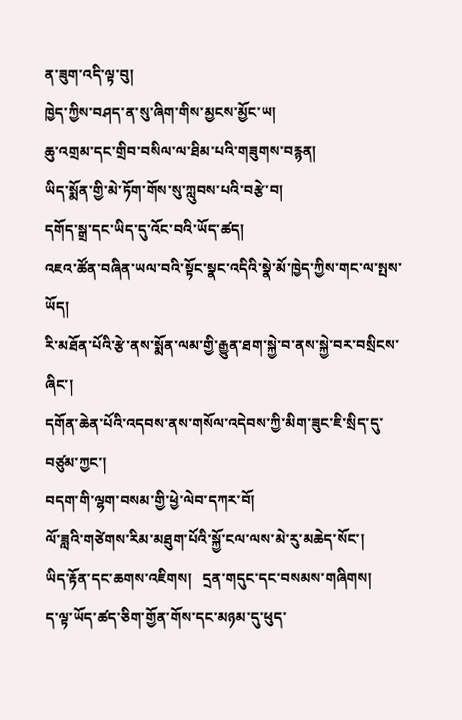ན་ཟུག་འདི་ལྟ་བུ།
ཁྱེད་ཀྱིས་བཤད་ན་སུ་ཞིག་གིས་མྱངས་མྱོང་ཡ།
ཆུ་འགྲམ་དང་གྲིབ་བསིལ་ལ་ཐིམ་པའི་གཟུགས་བརྙན།
ཡིད་སྨོན་གྱི་མེ་ཏོག་གོས་སུ་ཀླུབས་པའི་བརྩེ་བ།
དགོད་སྒྲ་དང་ཡིད་དུ་འོང་བའི་ཡོད་ཚད།
འཇའ་ཚོན་བཞིན་ཡལ་བའི་སྟོང་སྣང་འདིའི་སྣེ་མོ་ཁྱེད་ཀྱིས་གང་ལ་སྤས་ཡོད།
རི་མཐོན་པོའི་རྩེ་ནས་སྨོན་ལམ་གྱི་རྒྱུན་ཐག་སྐྱེ་བ་ནས་སྐྱེ་བར་བསྲིངས་ཞིང་།
དགོན་ཆེན་པོའི་འདབས་ནས་གསོལ་འདེབས་ཀྱི་མིག་ཟུང་ཇི་སྲིད་དུ་བཙུམ་ཀྱང་།
བདག་གི་ལྷག་བསམ་གྱི་ཕྱེ་ལེབ་དཀར་བོ།
ལོ་ཟླའི་གཙེགས་རིམ་མཐུག་པོའི་སྐྱོ་ངལ་ལས་མེ་རུ་མཆེད་སོང་།
ཡིད་རྟོན་དང་ཆགས་འཇིགས།   དྲན་གདུང་དང་བསམས་གཞིགས།
ད་ལྟ་ཡོད་ཚད་ཅིག་གྱོན་གོས་དང་མཉམ་དུ་ཕུད་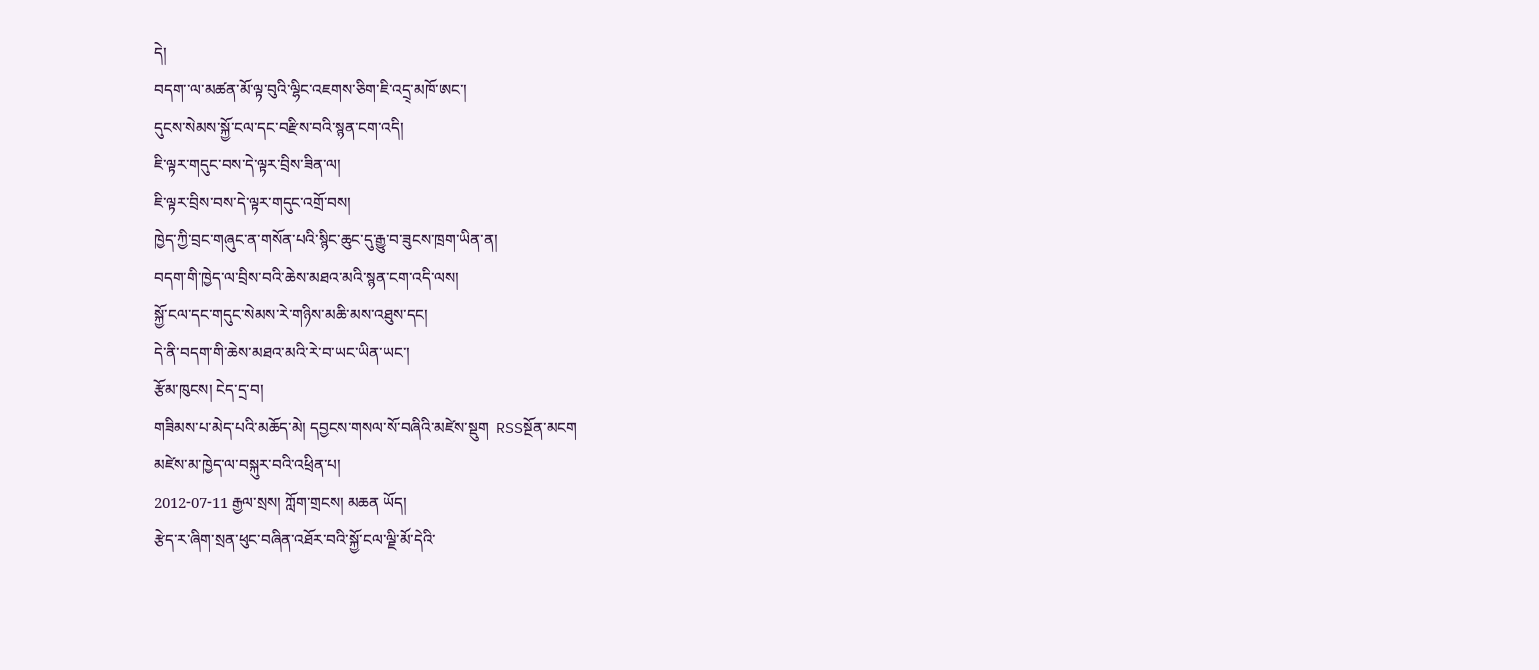དེ།
བདག་་ལ་མཚན་མོ་ལྟ་བུའི་ལྷིང་འཇགས་ཅིག་ཇི་འདྲ྄་མཁོ་ཨང་།
དུངས་སེམས་སྐྱོ་ངལ་དང་བརྫིས་བའི་སྙན་ངག་འདི།
ཇི་ལྟར་གདུང་བས་དེ་ལྟར་བྲིས་ཟིན་ལ།
ཇི་ལྟར་བྲིས་བས་དེ་ལྟར་གདུང་འགྲོ་བས།
ཁྱེད་ཀྱི་བྲང་གཞུང་ན་གསོན་པའི་སྙིང་ཆུང་དུ་རྒྱུ་བ་ཟུངས་ཁྲག་ཡིན་ན།
བདག་གི་ཁྱེད་ལ་བྲིས་བའི་ཆེས་མཐའ་མའི་སྙན་ངག་འདི་ལས།
སྐྱོ་ངལ་དང་གདུང་སེམས་རེ་གཉིས་མཆི་མས་འཐུས་དང།
དེ་ནི་བདག་གི་ཆེས་མཐའ་མའི་རེ་བ་ཡང་ཡིན་ཡང་།
རྩོམ་ཁུངས། ངེད་དྲ་བ།
གཟིམས་པ་མེད་པའི་མཆོད་མེ། དབྱངས་གསལ་སོ་བཞིའི་མཛེས་སྡུག  RSSསྔོན་མངག
མཛེས་མ་ཁྱེད་ལ་བསྐུར་བའི་འཕྲིན་པ།
2012-07-11 རྒྱལ་སྲས། ཀློག་གྲངས། མཆན ཡོད།
རྩེད་ར་ཞིག་སྲན་ཕུང་བཞིན་འཐོར་བའི་སྐྱོ་ངལ་ལྗི་མོ་དེའི་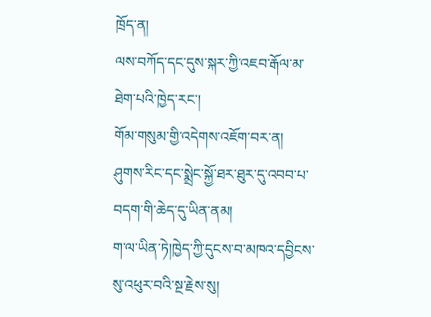ཁྲོད་ན།
ལས་བཀོད་དང་དུས་སྐར་ཀྱི་འཇབ་རྒོལ་མ་ཐེག་པའི་ཁྱེད་རང་།
གོམ་གསུམ་གྱི་འདེགས་འཇོག་བར་ན།
ཤུགས་རིང་དང་སྨྲེང་སྐྱོ་ཐར་ཐུར་དུ་འབབ་པ་བདག་གི་ཆེད་དུ་ཡིན་ནམ།
ག་ལ་ཡིན་ཏེ།ཁྱེད་ཀྱི་དུངས་བ་མཁའ་དབྱིངས་སུ་འཕུར་བའི་སྔ་རྗེས་སུ།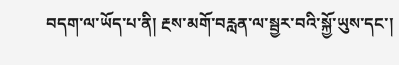བདག་ལ་ཡོད་པ་ནི། རྔས་མགོ་བརླན་ལ་སྦྱར་བའི་སྐྱོ་ཡུས་དང་།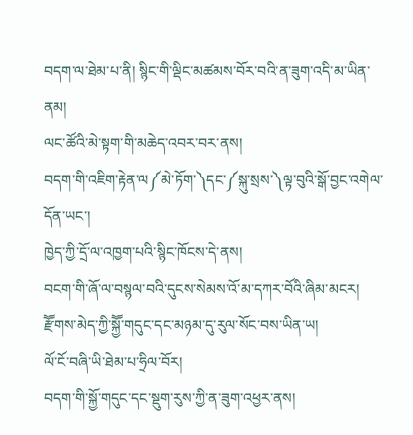བདག་ལ་ཐེམ་པ་ནི། སྙིང་གི་ལྡིང་མཚམས་བོར་བའི་ན་ཟུག་འདི་མ་ཡིན་ནམ།
ལང་ཚོའི་མེ་སྟག་གི་མཆེད་འབར་བར་ནས།
བདག་གི་འཇིག་རྟེན་ལ༼མེ་ཏོག་༽དང་༼སྐུ་སྲས་༽ལྟ་བུའི་སྒོ་བྱང་འགེལ་དོན་ཡང་།
ཁྱེད་ཀྱི་དྲོ་ལ་འཁྱག་པའི་སྙིང་ཁོངས་དེ་ནས།
བངག་གི་ཞོ་ལ་བསྙལ་བའི་དུངས་སེམས་འོ་མ་དཀར་བོའི་ཞིམ་མངར།
རྫཽགས་མེད་ཀྱི་སྐྱཽ་གདུང་དང་མཉམ་དུ་རུལ་སོང་བས་ཡིན་ཡ།
ལོ་ངོ་བཞི་ཡི་ཐེམ་པ་ཧྲིལ་བོར།
བདག་གི་སྐྱོ་གདུང་དང་སྡུག་རུས་ཀྱི་ན་ཟུག་འཕྱར་ནས།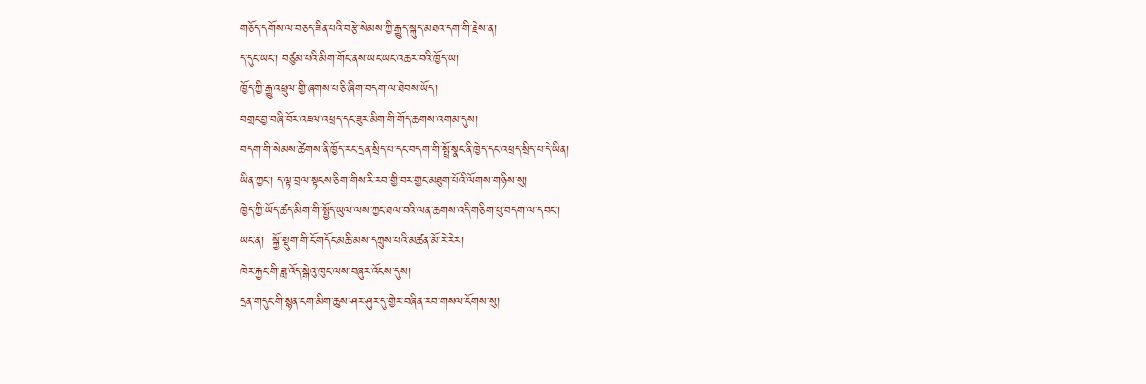གཅོད་དགོས་ལ་བཅད་ཟིན་པའི་བརྩེ་སེམས་ཀྱི་རྒྱུད་སྐུད་མཐའ་དག་གི་རྗེས་ན།
ད་དུང་ཡང་། བཙུམ་པའི་མིག་གོང་ནས་ཡང་ཡང་འཆར་བའི་ཁྱོད་ཡ།
ཁྱོད་ཀྱི་རྒྱུ་འཕྲུལ་གྱི་ཞགས་པ་ཅི་ཞིག་བདག་ལ་ཐེབས་ཡོད།
བགྲང་བྱ་བཞི་བོར་འཇལ་འཕྲད་དང་ཟུར་མིག་གི་གོད་ཆགས་འགམ་དུས།
བདག་གི་སེམས་ཚེགས་ནི་ཁྱོད་རང་དྲན་སྲིད་པ་དང་བདག་གི་སྤྲོ་སྣང་ནི་ཁྱེད་དང་འཕྲད་སྲིད་པ་དེ་ཡིན།
ཡིན་ཀྱང་། ད་ལྟ་བྲལ་སྟངས་ཅིག་གིས་རི་རབ་གྱི་བར་གྱང་མཐུག་པོའི་ལོགས་གཉིས་སུ།
ཁྱེད་ཀྱི་ཡོད་ཚད་མིག་གི་སྤྱོད་ཡུལ་ལས་ཀྱང་ཐལ་བའི་ལན་ཆགས་འདི་གཅིག་པུ་བདག་ལ་དབང་།
ཡང་ན།  སྐྱོ་སྡུག་གི་ངོ་གདོང་མཆི་མས་དཀྲུས་པའི་མཚན་མོ་རེ་རེར།
ཁེར་རྐྱང་གི་ཟླ་འོད་སྒེའུ་ཁུང་ལས་བཞུར་འོངས་དུས།
དྲན་གདུང་གི་སྙན་ངག་མིག་ཆུས་ཤར་ཤུར་དུ་གྱེར་བཞིན་རབ་གསལ་ངོགས་སུ།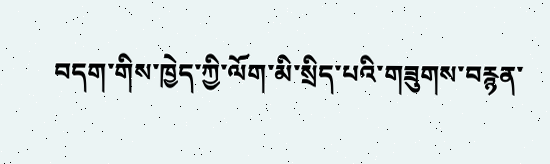བདག་གིས་ཁྱེད་ཀྱི་ལོག་མི་སྲིད་པའི་གཟུགས་བརྙན་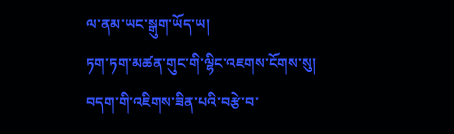ལ་ནམ་ཡང་སྒུག་ཡོད་ཡ།
ཏག་ཏག་མཚན་གུང་གི་ལྷིང་འཇགས་ངོགས་སུ།
བདག་གི་འཇིགས་ཟིན་པའི་བརྩེ་བ་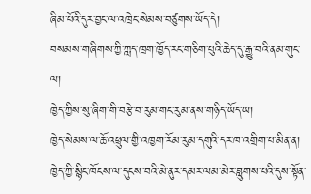ཞིམ་པོའི་དུར་བྱང་ལ་འཁྲེང་སེམས་བཙུགས་ཡོད་དེ།
བསམས་གཞིགས་ཀྱི་ཀླད་ཁྲག་ཁྱོད་རང་གཅིག་པུའི་ཆེད་དུ་རྒྱུ་བའི་ནམ་གུང་ལ།
ཁྱེད་ཀྱིས་སུ་ཞིག་གི་བརྩེ་བ་རུམ་གང་རུམ་ནས་གཉིད་ཡོད་ཡ།
ཁྱེད་སེམས་ལ་ཆོ་འཕྲུལ་གྱི་འཁྱག་རོམ་རུམ་དགུའི་དར་ཁ་འགྲིག་པ་མིན་ན།
ཁྱེད་ཀྱི་སྙིང་ཁོངས་ལ་དུངས་བའི་མེ་ནུར་དམར་ལམ་མེར་བླུགས་པའི་དུས་སྟོན་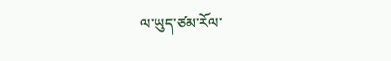ལ་ཡུད་ཙམ་རོལ་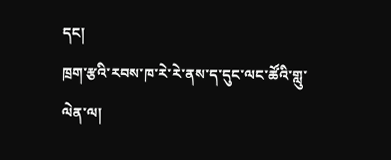དང།
ཁྲག་རྩའི་རབས་ཁ་རེ་རེ་ནས་ད་དུང་ལང་ཚོའི་གླུ་ལེན་ལ།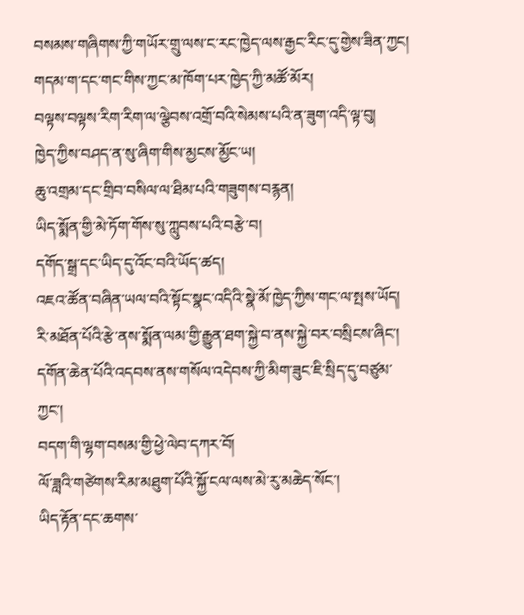བསམས་གཞིགས་ཀྱི་གཡོར་གྲུ་ལས་ང་རང་ཁྱེད་ལས་རྒྱང་རིང་དུ་གྱེས་ཟིན་ཀྱང།
གདམ་ག་དང་གང་གིས་ཀྱང་མ་ཁོག་པར་ཁྱེད་ཀྱི་མཚོ་མོར།
བལྟས་བལྟས་རིག་རིག་ལ་ལྕེབས་འགྲོ་བའི་སེམས་པའི་ན་ཟུག་འདི་ལྟ་བུ།
ཁྱེད་ཀྱིས་བཤད་ན་སུ་ཞིག་གིས་མྱངས་མྱོང་ཡ།
ཆུ་འགྲམ་དང་གྲིབ་བསིལ་ལ་ཐིམ་པའི་གཟུགས་བརྙན།
ཡིད་སྨོན་གྱི་མེ་ཏོག་གོས་སུ་ཀླུབས་པའི་བརྩེ་བ།
དགོད་སྒྲ་དང་ཡིད་དུ་འོང་བའི་ཡོད་ཚད།
འཇའ་ཚོན་བཞིན་ཡལ་བའི་སྟོང་སྣང་འདིའི་སྣེ་མོ་ཁྱེད་ཀྱིས་གང་ལ་སྤས་ཡོད།
རི་མཐོན་པོའི་རྩེ་ནས་སྨོན་ལམ་གྱི་རྒྱུན་ཐག་སྐྱེ་བ་ནས་སྐྱེ་བར་བསྲིངས་ཞིང་།
དགོན་ཆེན་པོའི་འདབས་ནས་གསོལ་འདེབས་ཀྱི་མིག་ཟུང་ཇི་སྲིད་དུ་བཙུམ་ཀྱང་།
བདག་གི་ལྷག་བསམ་གྱི་ཕྱེ་ལེབ་དཀར་བོ།
ལོ་ཟླའི་གཙེགས་རིམ་མཐུག་པོའི་སྐྱོ་ངལ་ལས་མེ་རུ་མཆེད་སོང་།
ཡིད་རྟོན་དང་ཆགས་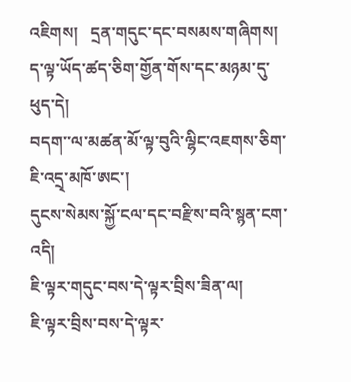འཇིགས།   དྲན་གདུང་དང་བསམས་གཞིགས།
ད་ལྟ་ཡོད་ཚད་ཅིག་གྱོན་གོས་དང་མཉམ་དུ་ཕུད་དེ།
བདག་་ལ་མཚན་མོ་ལྟ་བུའི་ལྷིང་འཇགས་ཅིག་ཇི་འདྲ྄་མཁོ་ཨང་།
དུངས་སེམས་སྐྱོ་ངལ་དང་བརྫིས་བའི་སྙན་ངག་འདི།
ཇི་ལྟར་གདུང་བས་དེ་ལྟར་བྲིས་ཟིན་ལ།
ཇི་ལྟར་བྲིས་བས་དེ་ལྟར་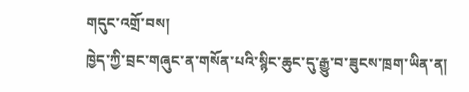གདུང་འགྲོ་བས།
ཁྱེད་ཀྱི་བྲང་གཞུང་ན་གསོན་པའི་སྙིང་ཆུང་དུ་རྒྱུ་བ་ཟུངས་ཁྲག་ཡིན་ན།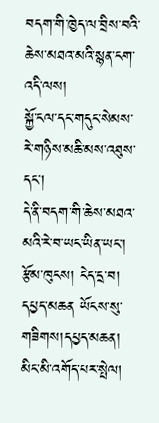བདག་གི་ཁྱེད་ལ་བྲིས་བའི་ཆེས་མཐའ་མའི་སྙན་ངག་འདི་ལས།
སྐྱོ་ངལ་དང་གདུང་སེམས་རེ་གཉིས་མཆི་མས་འཐུས་དང།
དེ་ནི་བདག་གི་ཆེས་མཐའ་མའི་རེ་བ་ཡང་ཡིན་ཡང་།
རྩོམ་ཁུངས། ངེད་དྲ་བ།
དཔྱད་མཆན ཡོངས་སུ་གཟིགས།དཔྱད་མཆན།
མིང་མི་འགོད་པར་སྤེལ།